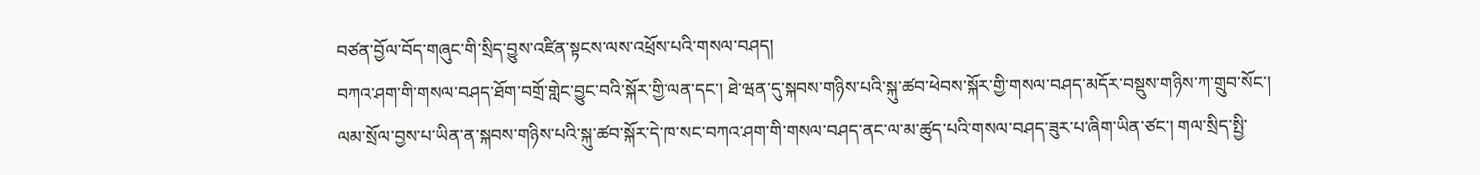བཙན་བྱོལ་བོད་གཞུང་གི་སྲིད་བྱུས་འཛིན་སྟངས་ལས་འཕྲོས་པའི་གསལ་བཤད།
བཀའ་ཤག་གི་གསལ་བཤད་ཐོག་བགྲོ་གླེང་བྱུང་བའི་སྐོར་གྱི་ལན་དང་། ཐེ་ཝན་དུ་སྐབས་གཉིས་པའི་སྐུ་ཚབ་ཕེབས་སྐོར་གྱི་གསལ་བཤད་མདོར་བསྡུས་གཉིས་ཀ་གྲུབ་སོང་། ལམ་སྲོལ་བྱས་པ་ཡིན་ན་སྐབས་གཉིས་པའི་སྐུ་ཚབ་སྐོར་དེ་ཁ་སང་བཀའ་ཤག་གི་གསལ་བཤད་ནང་ལ་མ་ཚུད་པའི་གསལ་བཤད་ཟུར་པ་ཞིག་ཡིན་ཙང་། གལ་སྲིད་སྤྱི་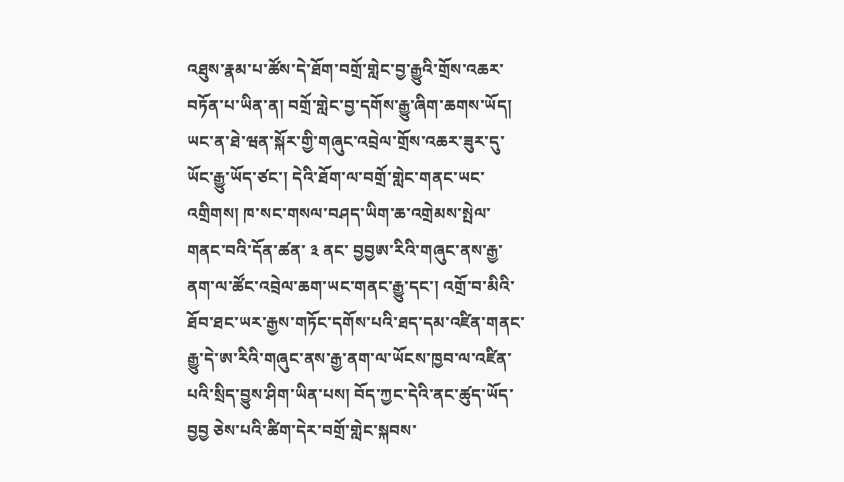འཐུས་རྣམ་པ་ཚོས་དེ་ཐོག་བགྲོ་གླེང་བྱ་རྒྱུའི་གྲོས་འཆར་བཏོན་པ་ཡིན་ན། བགྲོ་གླེང་བྱ་དགོས་རྒྱུ་ཞིག་ཆགས་ཡོད། ཡང་ན་ཐེ་ཝན་སྐོར་གྱི་གཞུང་འབྲེལ་གྲོས་འཆར་ཟུར་དུ་ཡོང་རྒྱུ་ཡོད་ཙང་། དེའི་ཐོག་ལ་བགྲོ་གླེང་གནང་ཡང་འགྲིགས། ཁ་སང་གསལ་བཤད་ཡིག་ཆ་འགྲེམས་སྤེལ་གནང་བའི་དོན་ཚན་ ༣ ནང་ བྱབྱཨ་རིའི་གཞུང་ནས་རྒྱ་ནག་ལ་ཚོང་འབྲེལ་ཆག་ཡང་གནང་རྒྱུ་དང་། འགྲོ་བ་མིའི་ཐོབ་ཐང་ཡར་རྒྱས་གཏོང་དགོས་པའི་ཐད་དམ་འཛིན་གནང་རྒྱུ་དེ་ཨ་རིའི་གཞུང་ནས་རྒྱ་ནག་ལ་ཡོངས་ཁྱབ་ལ་འཛིན་པའི་སྲིད་བྱུས་ཤིག་ཡིན་པས། བོད་ཀྱང་དེའི་ནང་ཚུད་ཡོད་བྱབྱ ཅེས་པའི་ཚིག་དེར་བགྲོ་གླེང་སྐབས་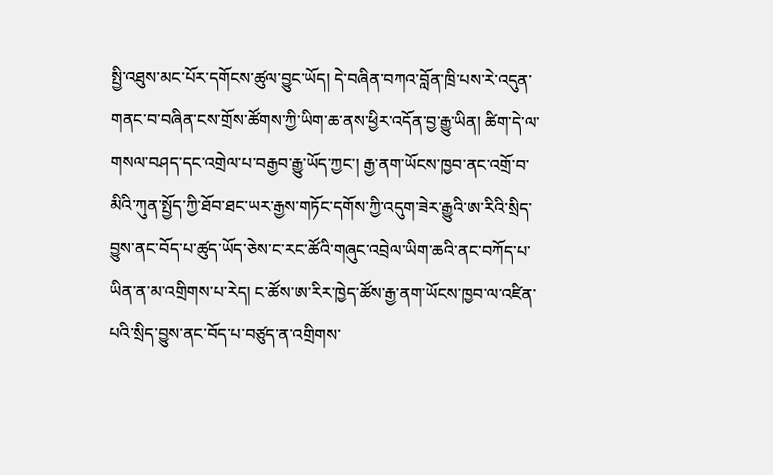སྤྱི་འཐུས་མང་པོར་དགོངས་ཚུལ་བྱུང་ཡོད། དེ་བཞིན་བཀའ་བློན་ཁྲི་པས་རེ་འདུན་གནང་བ་བཞིན་ངས་གྲོས་ཚོགས་ཀྱི་ཡིག་ཆ་ནས་ཕྱིར་འདོན་བྱ་རྒྱུ་ཡིན། ཚིག་དེ་ལ་གསལ་བཤད་དང་འགྲེལ་པ་བརྒྱབ་རྒྱུ་ཡོད་ཀྱང་། རྒྱ་ནག་ཡོངས་ཁྱབ་ནང་འགྲོ་བ་མིའི་ཀུན་སྤྱོད་ཀྱི་ཐོབ་ཐང་ཡར་རྒྱས་གཏོང་དགོས་ཀྱི་འདུག་ཟེར་རྒྱུའི་ཨ་རིའི་སྲིད་བྱུས་ནང་བོད་པ་ཚུད་ཡོད་ཅེས་ང་རང་ཚོའི་གཞུང་འབྲེལ་ཡིག་ཆའི་ནང་བཀོད་པ་ཡིན་ན་མ་འགྲིགས་པ་རེད། ང་ཚོས་ཨ་རིར་ཁྱེད་ཚོས་རྒྱ་ནག་ཡོངས་ཁྱབ་ལ་འཛིན་པའི་སྲིད་བྱུས་ནང་བོད་པ་བཙུད་ན་འགྲིགས་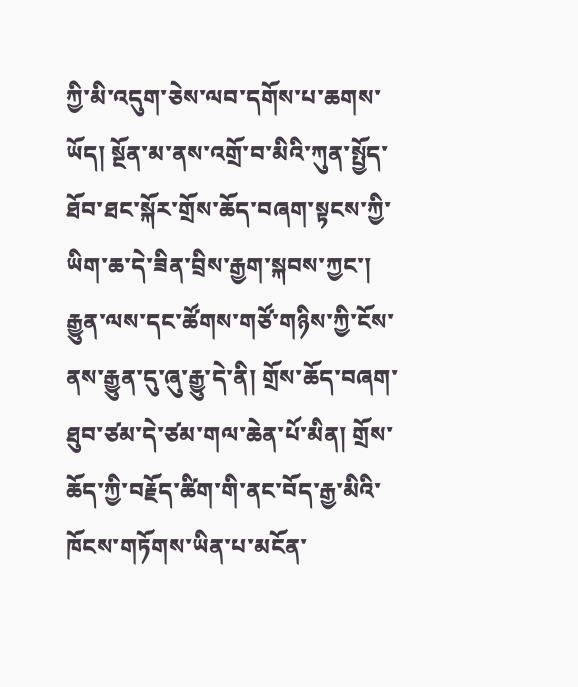ཀྱི་མི་འདུག་ཅེས་ལབ་དགོས་པ་ཆགས་ཡོད། སྔོན་མ་ནས་འགྲོ་བ་མིའི་ཀུན་སྤྱོད་ཐོབ་ཐང་སྐོར་གྲོས་ཆོད་བཞག་སྟངས་ཀྱི་ཡིག་ཆ་དེ་ཟིན་བྲིས་རྒྱག་སྐབས་ཀྱང་། རྒྱུན་ལས་དང་ཚོགས་གཙོ་གཉིས་ཀྱི་ངོས་ནས་རྒྱུན་དུ་ཞུ་རྒྱུ་དེ་ནི། གྲོས་ཆོད་བཞག་ཐུབ་ཙམ་དེ་ཙམ་གལ་ཆེན་པོ་མིན། གྲོས་ཆོད་ཀྱི་བརྗོད་ཚིག་གི་ནང་བོད་རྒྱ་མིའི་ཁོངས་གཏོགས་ཡིན་པ་མངོན་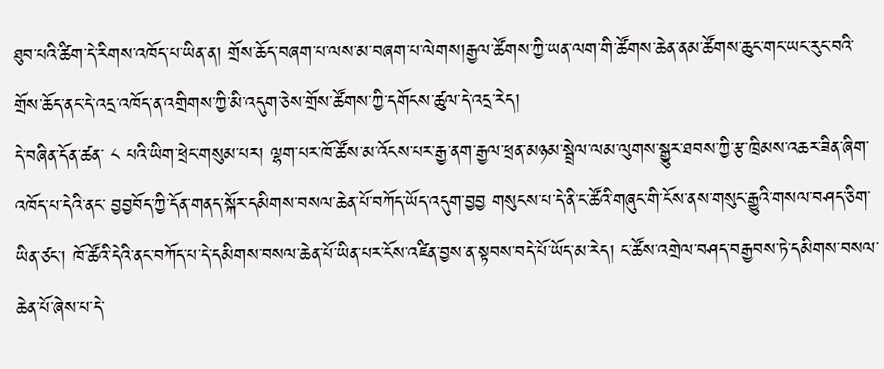ཐུབ་པའི་ཚིག་དེ་རིགས་འཁོད་པ་ཡིན་ན། གྲོས་ཆོད་བཞག་པ་ལས་མ་བཞག་པ་ལེགས།རྒྱལ་ཚོགས་ཀྱི་ཡན་ལག་གི་ཚོགས་ཆེན་ནམ་ཚོགས་ཆུང་གང་ཡང་རུང་བའི་གྲོས་ཆོད་ནང་དེ་འདྲ་འཁོད་ན་འགྲིགས་ཀྱི་མི་འདུག་ཅེས་གྲོས་ཚོགས་ཀྱི་དགོངས་ཚུལ་དེ་འདྲ་རེད།
དེ་བཞིན་དོན་ཚན་ ༨ པའི་ཡིག་ཕྲེང་གསུམ་པར། ལྷག་པར་ཁོ་ཚོས་མ་འོངས་པར་རྒྱ་ནག་རྒྱལ་ཕྲན་མཉམ་སྦྲེལ་ལམ་ལུགས་སྒྱུར་ཐབས་ཀྱི་རྩ་ཁྲིམས་འཆར་ཟིན་ཞིག་འཁོད་པ་དེའི་ནང་ བྱབྱབོད་ཀྱི་དོན་གནད་སྐོར་དམིགས་བསལ་ཆེན་པོ་བཀོད་ཡོད་འདུག་བྱབྱ གསུངས་པ་དེ་ནི་ང་ཚོའི་གཞུང་གི་ངོས་ནས་གསུང་རྒྱུའི་གསལ་བཤད་ཅིག་ཡིན་ཙང་། ཁོ་ཚོའི་དེའི་ནང་བཀོད་པ་དེ་དམིགས་བསལ་ཆེན་པོ་ཡིན་པར་ངོས་འཛིན་བྱས་ན་སྟབས་བདེ་པོ་ཡོད་མ་རེད། ང་ཚོས་འགྲེལ་བཤད་བརྒྱབས་ཏེ་དམིགས་བསལ་ཆེན་པོ་ཞེས་པ་དེ་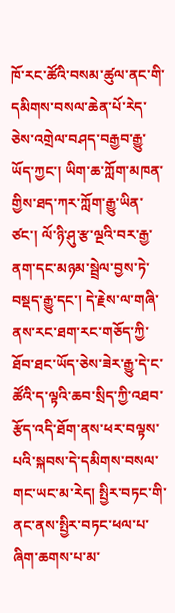ཁོ་རང་ཚོའི་བསམ་ཚུལ་ནང་གི་དམིགས་བསལ་ཆེན་པོ་རེད་ཅེས་འགྲེལ་བཤད་བརྒྱབ་རྒྱུ་ཡོད་ཀྱང་། ཡིག་ཆ་ཀློག་མཁན་གྱིས་ཐད་ཀར་ཀློག་རྒྱུ་ཡིན་ཙང་། ལོ་ཉི་ཤུ་རྩ་ལྔའི་བར་རྒྱ་ནག་དང་མཉམ་སྦྲེལ་བྱས་ཏེ་བསྡད་རྒྱུ་དང་། དེ་རྗེས་ལ་གཞི་ནས་རང་ཐག་རང་གཅོད་ཀྱི་ཐོབ་ཐང་ཡོད་ཅེས་ཟེར་རྒྱུ་དེ་ང་ཚོའི་ད་ལྟའི་ཆབ་སྲིད་ཀྱི་འཐབ་རྩོད་འདི་ཐོག་ནས་ཕར་བལྟས་པའི་སྐབས་དེ་དམིགས་བསལ་གང་ཡང་མ་རེད། སྤྱིར་བཏང་གི་ནང་ནས་སྤྱིར་བཏང་ཕལ་པ་ཞིག་ཆགས་པ་མ་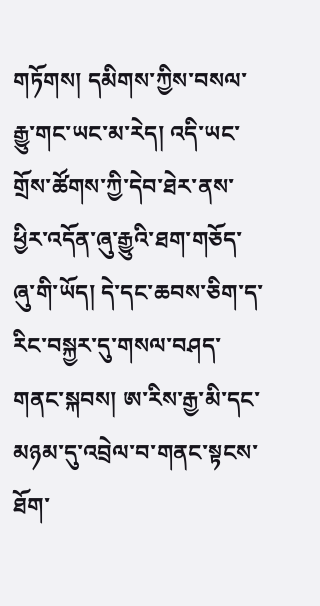གཏོགས། དམིགས་ཀྱིས་བསལ་རྒྱུ་གང་ཡང་མ་རེད། འདི་ཡང་གྲོས་ཚོགས་ཀྱི་དེབ་ཐེར་ནས་ཕྱིར་འདོན་ཞུ་རྒྱུའི་ཐག་གཅོད་ཞུ་གི་ཡོད། དེ་དང་ཆབས་ཅིག་ད་རིང་བསྐྱར་དུ་གསལ་བཤད་གནང་སྐབས། ཨ་རིས་རྒྱ་མི་དང་མཉམ་དུ་འབྲེལ་བ་གནང་སྟངས་ཐོག་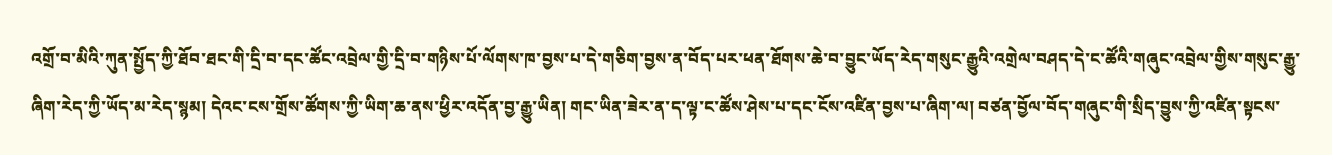འགྲོ་བ་མིའི་ཀུན་སྤྱོད་ཀྱི་ཐོབ་ཐང་གི་དྲི་བ་དང་ཚོང་འབྲེལ་གྱི་དྲི་བ་གཉིས་པོ་ལོགས་ཁ་བྱས་པ་དེ་གཅིག་བྱས་ན་བོད་པར་ཕན་ཐོགས་ཆེ་བ་བྱུང་ཡོད་རེད་གསུང་རྒྱུའི་འགྲེལ་བཤད་དེ་ང་ཚོའི་གཞུང་འབྲེལ་གྱིས་གསུང་རྒྱུ་ཞིག་རེད་ཀྱི་ཡོད་མ་རེད་སྙམ། དེའང་ངས་གྲོས་ཚོགས་ཀྱི་ཡིག་ཆ་ནས་ཕྱིར་འདོན་བྱ་རྒྱུ་ཡིན། གང་ཡིན་ཟེར་ན་ད་ལྟ་ང་ཚོས་ཤེས་པ་དང་ངོས་འཛིན་བྱས་པ་ཞིག་ལ། བཙན་བྱོལ་བོད་གཞུང་གི་སྲིད་བྱུས་ཀྱི་འཛིན་སྟངས་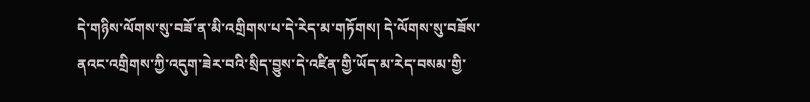དེ་གཉིས་ལོགས་སུ་བཟོ་ན་མི་འགྲིགས་པ་དེ་རེད་མ་གཏོགས། དེ་ལོགས་སུ་བཟོས་ནའང་འགྲིགས་ཀྱི་འདུག་ཟེར་བའི་སྲིད་བྱུས་དེ་འཛིན་གྱི་ཡོད་མ་རེད་བསམ་གྱི་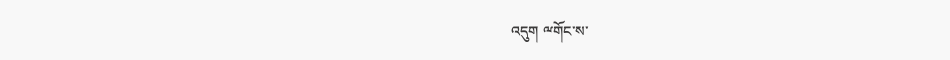འདུག ྋགོང་ས་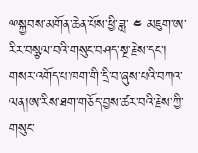ྋསྐྱབས་མགོན་ཆེན་པོས་ཕྱི་ཟླ་ ༤ མཇུག་ཨ་རིར་བསྩལ་བའི་གསུང་བཤད་སྔ་རྗེས་དང་། གསར་འགོད་པ་ཁག་གི་དྲི་བ་ཞུས་པའི་བཀའ་ལན།ཨ་རིས་ཐག་གཅོད་བྱས་ཚར་བའི་རྗེས་ཀྱི་གསུང་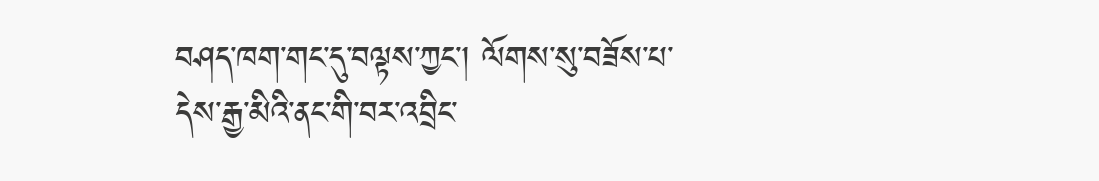བཤད་ཁག་གང་དུ་བལྟས་ཀྱང་། ལོགས་སུ་བཟོས་པ་དེས་རྒྱ་མིའི་ནང་གི་བར་འབྲིང་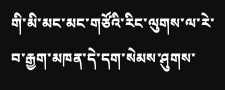གི་མི་མང་མང་གཙོའི་རིང་ལུགས་ལ་རེ་བ་རྒྱག་མཁན་དེ་དག་སེམས་ཤུགས་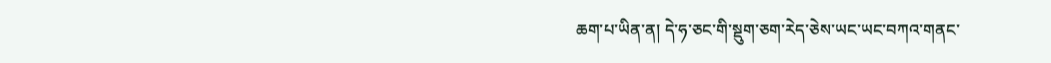ཆག་པ་ཡིན་ན། དེ་ཧ་ཅང་གི་སྡུག་ཅག་རེད་ཅེས་ཡང་ཡང་བཀའ་གནང་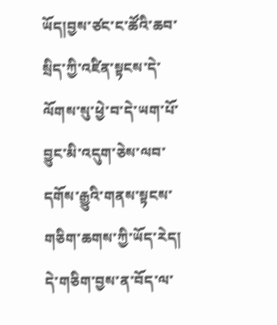ཡོད།བྱས་ཙང་ང་ཚོའི་ཆབ་སྲིད་ཀྱི་འཛིན་སྟངས་དེ་ལོགས་སུ་ཕྱེ་བ་དེ་ཡག་པོ་བྱུང་མི་འདུག་ཅེས་ལབ་དགོས་རྒྱུའི་གནས་སྟངས་གཅིག་ཆགས་ཀྱི་ཡོད་རེད། དེ་གཅིག་བྱས་ན་བོད་ལ་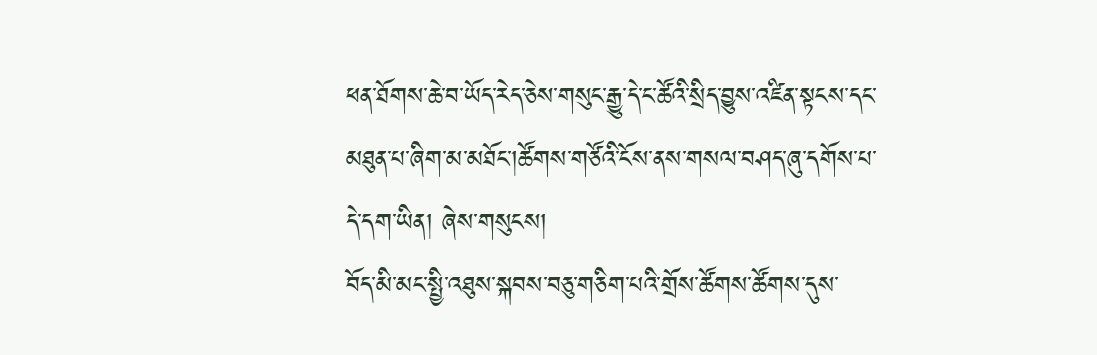ཕན་ཐོགས་ཆེ་བ་ཡོད་རེད་ཅེས་གསུང་རྒྱུ་དེ་ང་ཚོའི་སྲིད་བྱུས་འཛིན་སྟངས་དང་མཐུན་པ་ཞིག་མ་མཐོང་།ཚོགས་གཙོའི་ངོས་ནས་གསལ་བཤད་ཞུ་དགོས་པ་དེ་དག་ཡིན། ཞེས་གསུངས།
བོད་མི་མང་སྤྱི་འཐུས་སྐབས་བཅུ་གཅིག་པའི་གྲོས་ཚོགས་ཚོགས་དུས་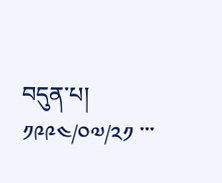བདུན་པ། ༡༩༩༤/༠༧/༢༡ ་་་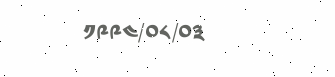༡༩༩༤/༠༨/༠༣